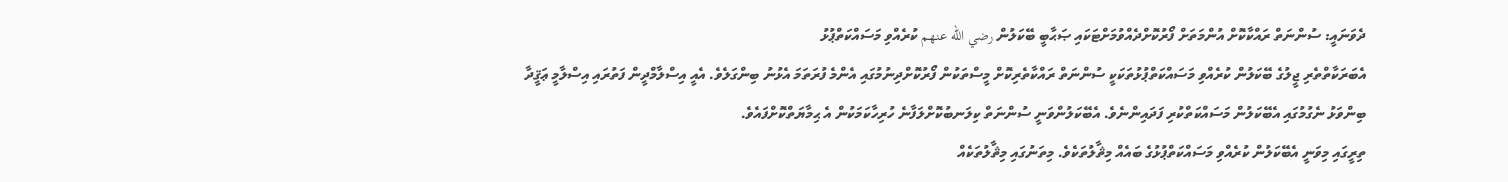ދެވަނައީ: ސުންނަތް ރައްކާކޮށް އުންމަތަށް ފޯރުކޮށްދެއްވުމަށްޓަކައި ޞަޙާބީ ބޭކަލުން رضي الله عنهم ކުރެއްވި މަސައްކަތްޕުޅު
އެބަރަކާތްތެރި ޖީލުގެ ބޭކަލުން ކުރެއްވި މަސައްކަތްޕުޅުތަކަކީ ސުންނަތް ރައްކާތެރިކޮށް މީސްތަކުން ފޯރުކޮށްދިނުމުގައި އެންމެ ފުރަތަމަ އެޅުނު ބިންގަލެވެ. އެއީ އިސްލާމްދީން ފަތުރައި އިސްލާމީ ޢަޤީދާ ބިންވަޅު ނެގުމުގައި އެބޭކަލުން މަސައްކަތްކުރި ފަދައިންނެވެ. އެބޭކަލުންވަނީ ސުންނަތް ކިލަނބުކޮށްލަފާނެ ހުރިހާކަމަކުން އެ ޙިމާޔަތްކޮށްފައެވެ.
ތިރީގައި މިވަނީ އެބޭކަލުން ކުރެއްވި މަސައްކަތްޕުޅުގެ ބައެއް މިޘާލުތަކެވެ. މިތަނުގައި މިޘާލުތަކެއް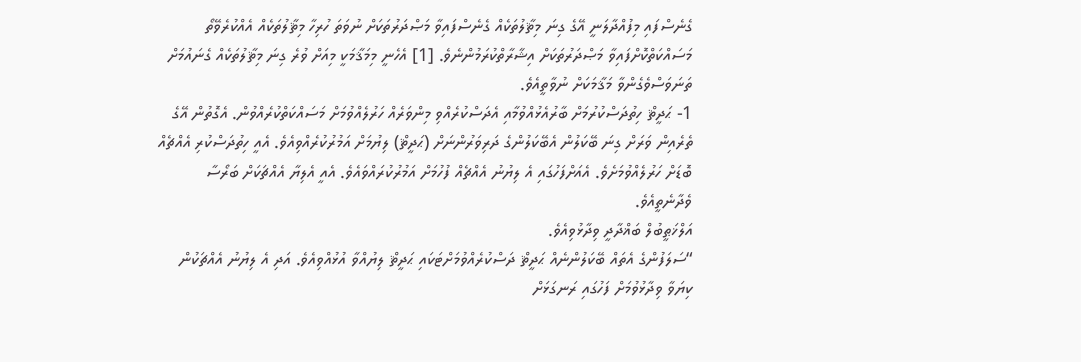ގެނެސްފައި މިފުއްދާލަނީ އޭގެ ގިނަ މިޘާލުތަކެއް ގެނެސްފައިވާ މަޞްދަރުތަކަށް ނުވަތަ ހުރިހާ މިޘާލުތަކެއް އެއްކުރެވޭތޯ މަސައްކަތްކޮށްފައިވާ މަޞްދަރުތަކަށް އިޝާރާތްކުރަމުންނެވެ. [1] އެހެނީ މިމަޤާމަކީ މިއަށް ވުރެ ގިނަ މިޘާލުތަކެއް ގެނައުމަށް ތަނަވަސްވެގެންވާ މަޤާމަކަށް ނުވާތީއެވެ.
1- ޙަދީޘް ހިތުދަސްކުރުމަށް ބާރުއެޅުއްވުމާއި އެދަސްކުރެއްވި މިންވަރެއް ހަރުލެއްވުމަށް މަސައްކަތްކުރެއްވުން. އެގޮތުން އޭގެ ތެރެއިން ވަރަށް ގިނަ ބޭކަލުން އެބޭކަލުންގެ ދަރިވަރުންނަށް (ޙަދީޘް) ލިޔުމަށް އަމުރުކުރެއްވިއެވެ. އެއީ ހިތުދަސްކުރި އެއްޗެއް ބޮޑަށް ހަރުލެއްވުމަށެވެ. އެއަށްފަހުގައި އެ ލިޔުނު އެއްޗެއް ފުހުމަށް އަމުރުކުރައްވައެވެ. އެއީ އެލިޔާ އެއްޗަކަށް ބަރޯސާ ވެދާނެތީއެވެ.
އަލްޚަޠީބުލް ބަޣްދާދީ ވިދާޅުވިއެވެ.
“ސަލަފުންގެ އެތައް ބޭކަލުންނެއް ޙަދީޘް ދަސްކުރެއްވުމަށްޓަކައި ޙަދީޘް ލިޔުއްވާ އުޅުއްވިއެވެ. އަދި އެ ލިޔުނު އެއްޗަކުން ކިޔަވާ ވިދާޅުވުމަށް ފަހުގައި ރަނގަޅަށް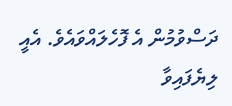ދަސްވުމުން އެ ފޮހެލައްވައެވެ. އެއީ ލިޔެފައިވާ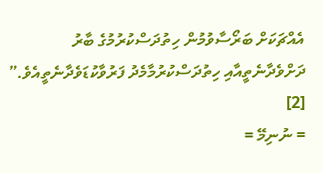އެއްޗަކަށް ބަރޯސާވުމުން ހިތުދަސްކުރުމުގެ ބާރު ދަށްވެދާނެތީއާއި ހިތުދަސްކުރުމާމެދު ފަރުވާކުޑަވެދާނެތީއެވެ.” [2]
= ނުނިމޭ =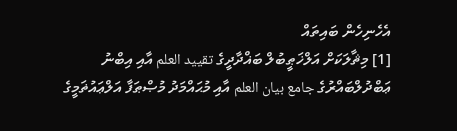އެހެނިހެން ބައިތައް
[1] މިޘާލަކަށް އަލްޚަޠީބުލް ބަޣްދާދީގެ تقييد العلم އާއި އިބްނު ޢަބްދުލްބައްރުގެ جامع بيان العلم އާއި މުޙައްމަދު މުޞްޠަފާ އަލްޢައުޡަމީގެ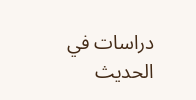دراسات في الحديث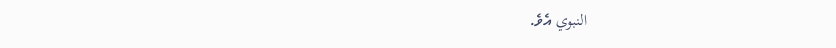النبوي އެވެ.